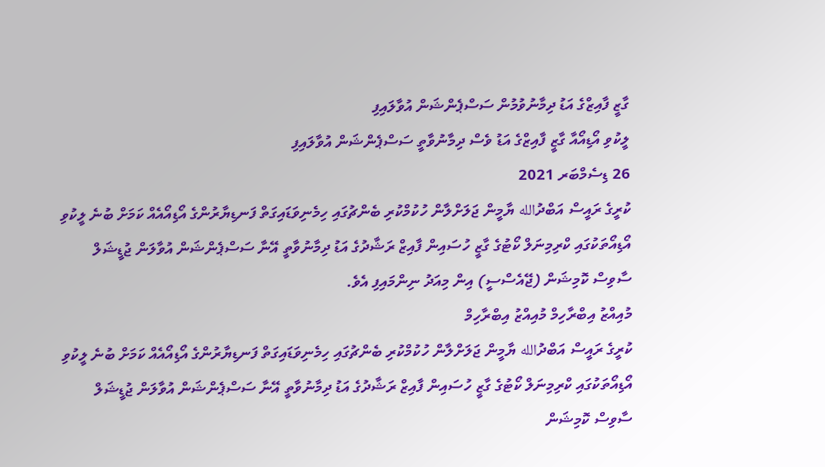ގާޒީ ފާއިޒްގެ އަޑު ދިމާނުވުމުން ސަސްޕެންޝަން އުވާލައިފި
ލީކުވި އޯޑިއޯއާ ގާޒީ ފާއިޒްގެ އަޑު ވެސް ދިމާނުވާތީ ސަސްޕެންޝަން އުވާލައިފި
26 ޑިސެމްބަރ 2021
ކުރީގެ ރައީސް އަބްދުالله ޔާމީން ޖަލަށްލާން ހުކުމްކުރި ބެންޗުގައި ހިމެނިވަޑައިގަތް ފަނޑިޔާރުންގެ އޯޑިއޯއެއް ކަމަށް ބުނެ ލީކުވި އޯޑިއޯތަކުގައި ކްރިމިނަލް ކޯޓުގެ ގާޒީ ހުސައިން ފާއިޒް ރަޝާދުގެ އަޑު ދިމާނުވާތީ އޭނާ ސަސްޕެންޝަން އުވާލަން ޖުޑީޝަލް ސާވިސް ކޮމިޝަން (ޖޭއެސްސީ) އިން މިއަދު ނިންމައިފި އެވެ.
މުއިއްޒު އިބްރާހިމް މުއިއްޒު އިބްރާހިމް
ކުރީގެ ރައީސް އަބްދުالله ޔާމީން ޖަލަށްލާން ހުކުމްކުރި ބެންޗުގައި ހިމެނިވަޑައިގަތް ފަނޑިޔާރުންގެ އޯޑިއޯއެއް ކަމަށް ބުނެ ލީކުވި އޯޑިއޯތަކުގައި ކްރިމިނަލް ކޯޓުގެ ގާޒީ ހުސައިން ފާއިޒް ރަޝާދުގެ އަޑު ދިމާނުވާތީ އޭނާ ސަސްޕެންޝަން އުވާލަން ޖުޑީޝަލް ސާވިސް ކޮމިޝަން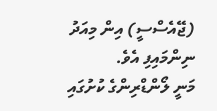(ޖޭއެސްސީ) އިން މިއަދު ނިންމައިފި އެވެ.
މަނީ ލޯންޑްރިންގެ ކުށުގައި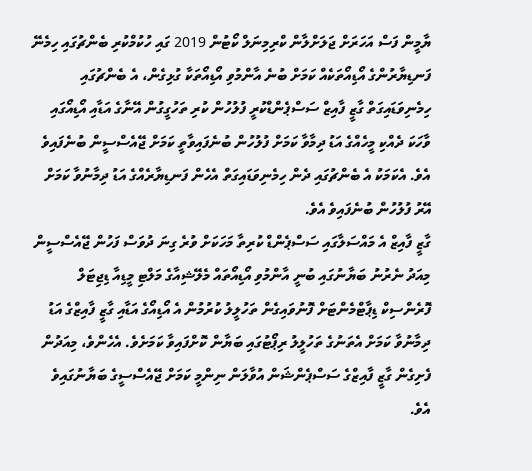ޔާމީން ފަސް އަހަރަށް ޖަލަށްލާން ކްރިމިނަލް ކޯޓުން 2019 ގައި ހުކުމްކުރި ބެންޗުގައި ހިމެނޭ ފަނޑިޔާރުންގެ އޯޑިއޯތަކެއް ކަމަށް ބުނެ އާންމުވި އޯޑިއޯތަކާ ގުޅިގެން، އެ ބެންޗުގައި ހިމެނިވަޑައިގަތް ގާޒީ ފާއިޒް ސަސްޕެންޑްކުރީ ފުލުހުން ކުރި ތަހުގީގުން އޭނާގެ އަޑާއި އޯޑިއޯގައި ވާހަކަ ދެއްކި މީހެއްގެ އަޑު ދިމާވާ ކަމަށް ފުލުހުން ބުނެފައިވާތީ ކަމަށް ޖޭއެސްސީން ބުނެފައިވެ އެވެ. އެކަމަކު އެ ބެންޗުގައި ދެން ހިމެނިވަޑައިގަތް އެހެން ފަނޑިޔާރެއްގެ އަޑު ދިމާނުވާ ކަމަށް އޭރު ފުލުހުން ބުނެފައިވެ އެވެ.
ގާޒީ ފާއިޒް އެ މައްސަލާގައި ސަސްޕެންޑް ކުރިތާ މަހަކަށް ވުރެ ގިނަ ދުވަސް ފަހުން ޖޭއެސްސީން މިއަދު ނެރުނު ބަޔާނުގައި ބުނީ އާންމުވި އޯޑިއޯތައް މެލޭޝިއާގެ މަލްޓި މީޑިއާ ޑިޖިޓަލް ފޮރެންސިކް ޑިޕާޓްމެންޓަށް ފޮނުވައިގެން ތަހުލީލު ކުރުމުން އެ އޯޑިއޯގެ އަޑާއި ގާޒީ ފާއިޒްގެ އަޑު ދިމާނުވާ ކަމަށް އެތަނުގެ ތަހުލީލު ރިޕޯޓުގައި ބަޔާން ކޮށްފައިވާ ކަމަށެވެ. އެހެންވެ، މިއަދުން ފެށިގެން ގާޒީ ފާއިޒްގެ ސަސްޕެންޝަން އުވާލަން ނިންމީ ކަމަށް ޖޭއެސްސީގެ ބަޔާނުގައިވެ އެވެ.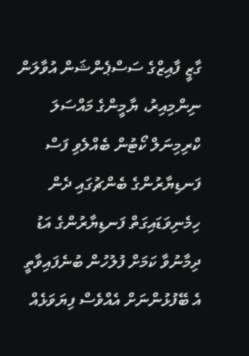ގާޒީ ފާއިޒްގެ ސަސްޕެންޝަން އުވާލަން ނިންމިއިރު، ޔާމީންގެ މައްސަލަ ކްރިމިނަލް ކޯޓުން ބެއްލެވި ފަސް ފަނޑިޔާރުންގެ ބެންޗުގައި ދެން ހިމެނިވަޑައިގަތް ފަނޑިޔާރުންގެ އަޑު ދިމާނުވާ ކަމަށް ފުލުހުން ބުނެފައިވާތީ އެ ބޭފުޅުންނަށް އެއްވެސް ފިޔަވަޅެއް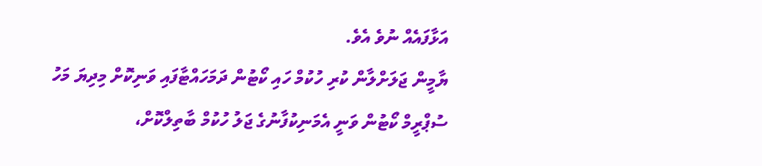އަޅާފައެއް ނުވެ އެވެ.
ޔާމީން ޖަލަށްލާން ކުރި ހުކުމް ހައި ކޯޓުން ދަމަހައްޓާފައި ވަނިކޮށް މިދިޔަ މަހު ސުޕްރީމް ކޯޓުން ވަނީ އެމަނިކުފާނުގެ ޖަލު ހުކުމް ބާތިލްކޮށް،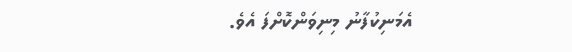އެމަނިކުފާނު މިނިވަންކޮށްފަ އެވެ.